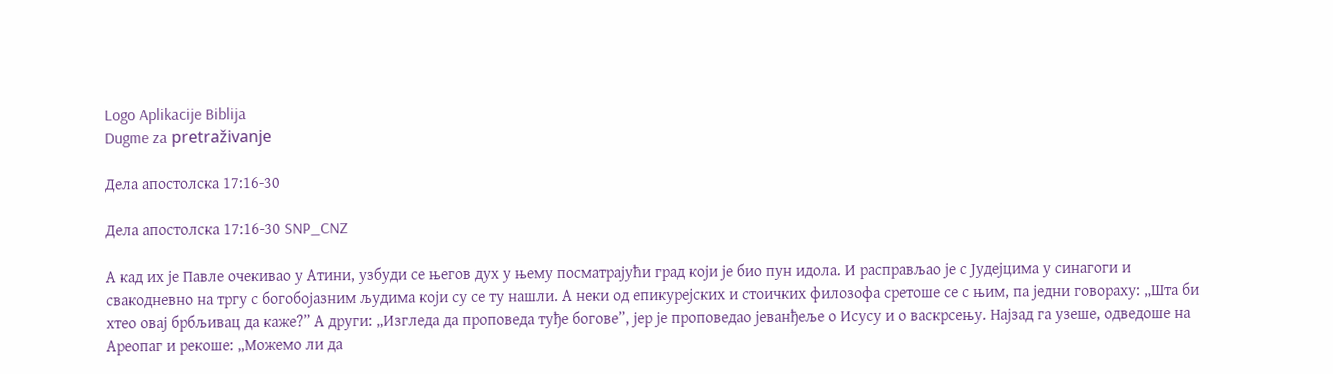Logo Aplikacije Biblija
Dugme za pretraživanje

Дела апостолска 17:16-30

Дела апостолска 17:16-30 SNP_CNZ

А кад их је Павле очекивао у Атини, узбуди се његов дух у њему посматрајући град који је био пун идола. И расправљао је с Јудејцима у синагоги и свакодневно на тргу с богобојазним људима који су се ту нашли. А неки од епикурејских и стоичких филозофа сретоше се с њим, па једни говораху: „Шта би хтео овај брбљивац да каже?” А други: „Изгледа да проповеда туђе богове”, јер је проповедао јеванђеље о Исусу и о васкрсењу. Најзад га узеше, одведоше на Ареопаг и рекоше: „Можемо ли да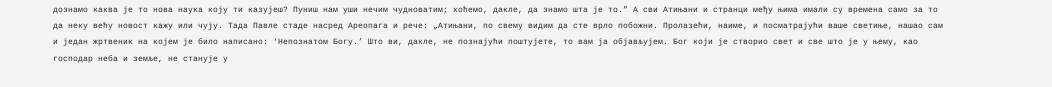дознамо каква је то нова наука коју ти казујеш? Пуниш нам уши нечим чудноватим; хоћемо, дакле, да знамо шта је то.” А сви Атињани и странци међу њима имали су времена само за то да неку већу новост кажу или чују. Тада Павле стаде насред Ареопага и рече: „Атињани, по свему видим да сте врло побожни. Пролазећи, наиме, и посматрајући ваше светиње, нашао сам и један жртвеник на којем је било написано: ‘Непознатом Богу.’ Што ви, дакле, не познајући поштујете, то вам ја објављујем. Бог који је створио свет и све што је у њему, као господар неба и земље, не станује у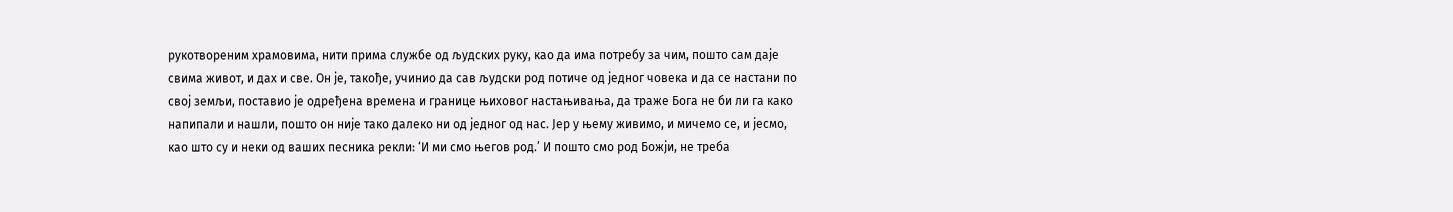рукотвореним храмовима, нити прима службе од људских руку, као да има потребу за чим, пошто сам даје свима живот, и дах и све. Он је, такође, учинио да сав људски род потиче од једног човека и да се настани по свој земљи, поставио је одређена времена и границе њиховог настањивања, да траже Бога не би ли га како напипали и нашли, пошто он није тако далеко ни од једног од нас. Јер у њему живимо, и мичемо се, и јесмо, као што су и неки од ваших песника рекли: ‘И ми смо његов род.’ И пошто смо род Божји, не треба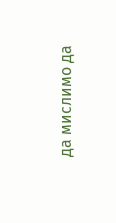да мислимо да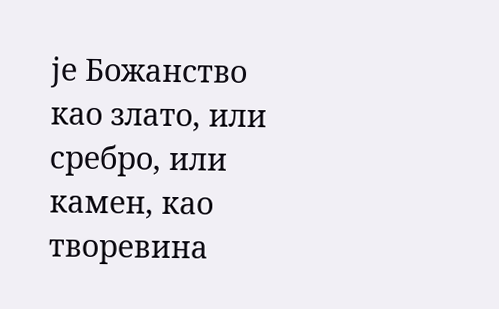је Божанство као злато, или сребро, или камен, као творевина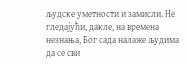људске уметности и замисли. Не гледајући, дакле, на времена незнања, Бог сада налаже људима да се сви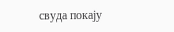свуда покају